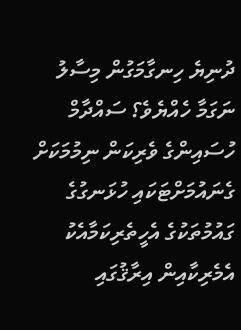ދުނިޔެ ހިނގާމަގުން މިސާލު ނަގަމާ ހެއްޔެވެ؟ ސައްދާމް ހުސައިންގެ ވެރިކަން ނިމުމަކަށް ގެނައުމަށްޓަކައި ހުޅަނގުގެ ގައުމުތަކުގެ އެހީތެރިކަމާއެކު އެމެރިކާއިން އިރާޤުގައި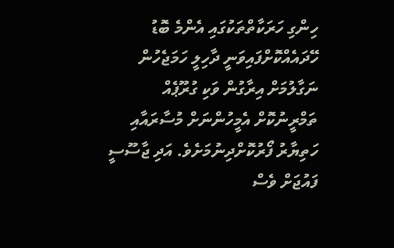ހިންގި ހަރަކާތްތަކުގައި އެންމެ ބޮޑު ހޭދައެއްކޮށްފައިވަނީ ދާހިލީ ހަމަޖެހުން ނަގާލުމަށް އިރާގުން ވަކި ގުރޫޕެއް ތަމްރީނުކޮށް އެމީހުންނަށް މުސާރައާއި ހަތިޔާރު ފޯރުކޮށްދިނުމަށެވެ. އަދި ޖާސޫސީ ފައުޖަށް ވެސް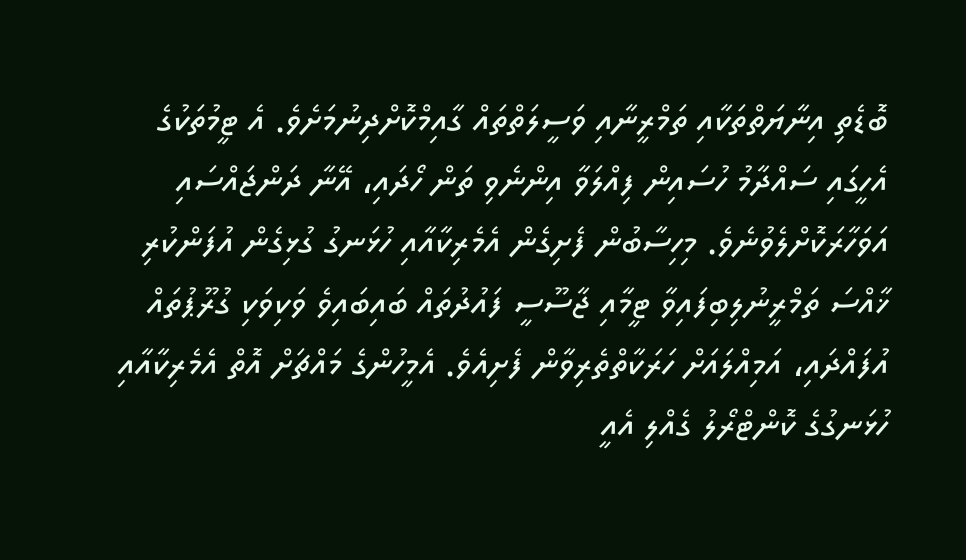ބޮޑެތި އިނާޔަތްތަކާއި ތަމްރީނާއި ވަސީލަތްތައް ގާއިމްކޮށްދިނުމަށެވެ. އެ ޓީމުތަކުގެ އެހީގައި ސައްދާމު ހުސައިން ފިއްލަވާ އިންނެވި ތަން ހޯދައި، އޭނާ ދަންޖައްސައި އަވަހާރަކޮށްލެވުނެވެ. މިހިސާބުން ފެށިގެން އެމެރިކާއާއި ހުޅަނގު ގުޅިގެން އުފަންކުރި ޚާއްސަ ތަމްރީނުލިބިފައިވާ ޓީމާއި ޖާސޫސީ ފައުދުތައް ބައިބައިވެ ވަކިވަކި ގުރޫޕުތައް އުފައްދައި، އަމިއްލައަށް ހަރަކާތްތެރިވާން ފެށިއެވެ. އެމީހުންގެ މައްޗަށް އޮތް އެމެރިކާއާއި ހުޅަނގުގެ ކޮންޓްރޯލު ގެއްލި އެއީ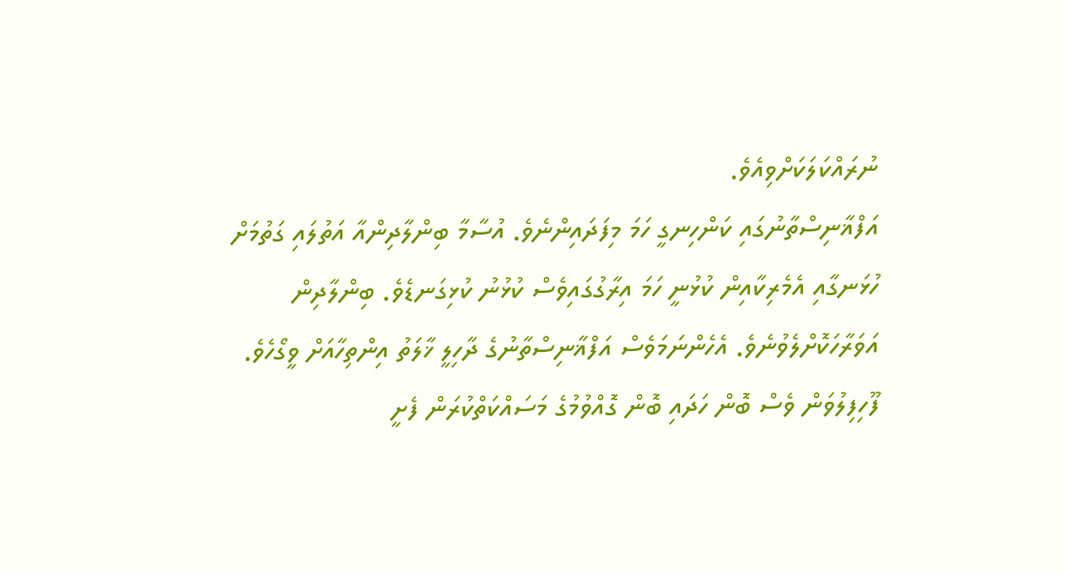ނުރައްކަލަކަށްވިއެވެ.
އަފްޣާނިސްތާނުގައި ކަންހިނގީ ހަމަ މިފަދައިންނެވެ. އުސާމާ ބިންލާދިންއާ އަތުލައި ގަތުމަށް ހުޅަނގާއި އެމެރިކާއިން ކުޅުނީ ހަމަ އިރާގުގައިވެސް ކުޅުނު ކުޅިގަނޑެވެ. ބިންލާދިން އަވަރާހަކޮށްލެވުނެވެ. އެހެންނަމަވެސް އަފްޣާނިސްތާނުގެ ދާހިލީ ޚާލަތު އިންތިހާއަށް ވީގޯހެވެ. ފޫހިފިލުވަން ވެސް ބޮން ހަދައި ބޮން ގޮއްވުމުގެ މަސައްކަތްކުރަން ފެށީ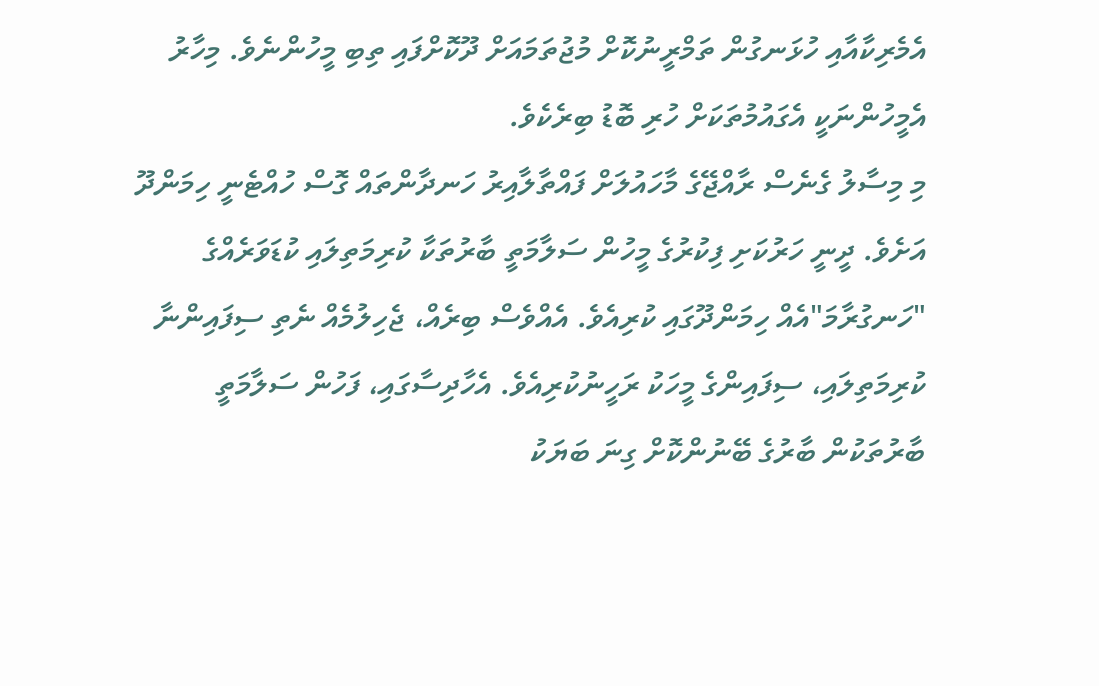އެމެރިކާއާއި ހުޅަނގުން ތަމްރީނުކޮށް މުޖުތަމައަށް ދޫކޮށްފައި ތިބި މީހުންނެވެ. މިހާރު އެމީހުންނަކީ އެގައުމުތަކަށް ހުރި ބޮޑު ބިރެކެވެ.
މި މިސާލު ގެނެސް ރާއްޖޭގެ މާހައުލަށް ފައްތާލާއިރު ހަނދާންތައް ގޮސް ހުއްޓެނީ ހިމަންދޫ އަށެވެ. ދީނީ ހަރުކަށި ފިކުރުގެ މީހުން ސަލާމަތީ ބާރުތަކާ ކުރިމަތިލައި ކުޑަވަރެއްގެ "ހަނގުރާމަ"އެއް ހިމަންދޫގައި ކުރިއެވެ. އެއްވެސް ބިރެއް، ޖެހިލުމެއް ނެތި ސިފައިންނާ ކުރިމަތިލައި، ސިފައިންގެ މީހަކު ރަހީނުކުރިއެވެ. އެހާދިސާގައި، ފަހުން ސަލާމަތީ ބާރުތަކުން ބާރުގެ ބޭނުންކޮށް ގިނަ ބަޔަކު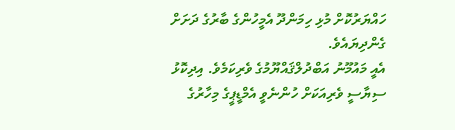ހައްޔަރުކޮށް މުޅި ހިމަންދޫ އެމީހުންގެ ބާރުގެ ދަށަށް ގެންދިޔައެވެ.
އެއީ މައުމޫނު އަބްދުލްޤައްޔޫމުގެ ވެރިކަމެވެ. އިދިކޮޅު ސިޔާސީ ވެރިއަކަށް ހުންނެވީ އެމްޑީޕީގެ މިހާރުގެ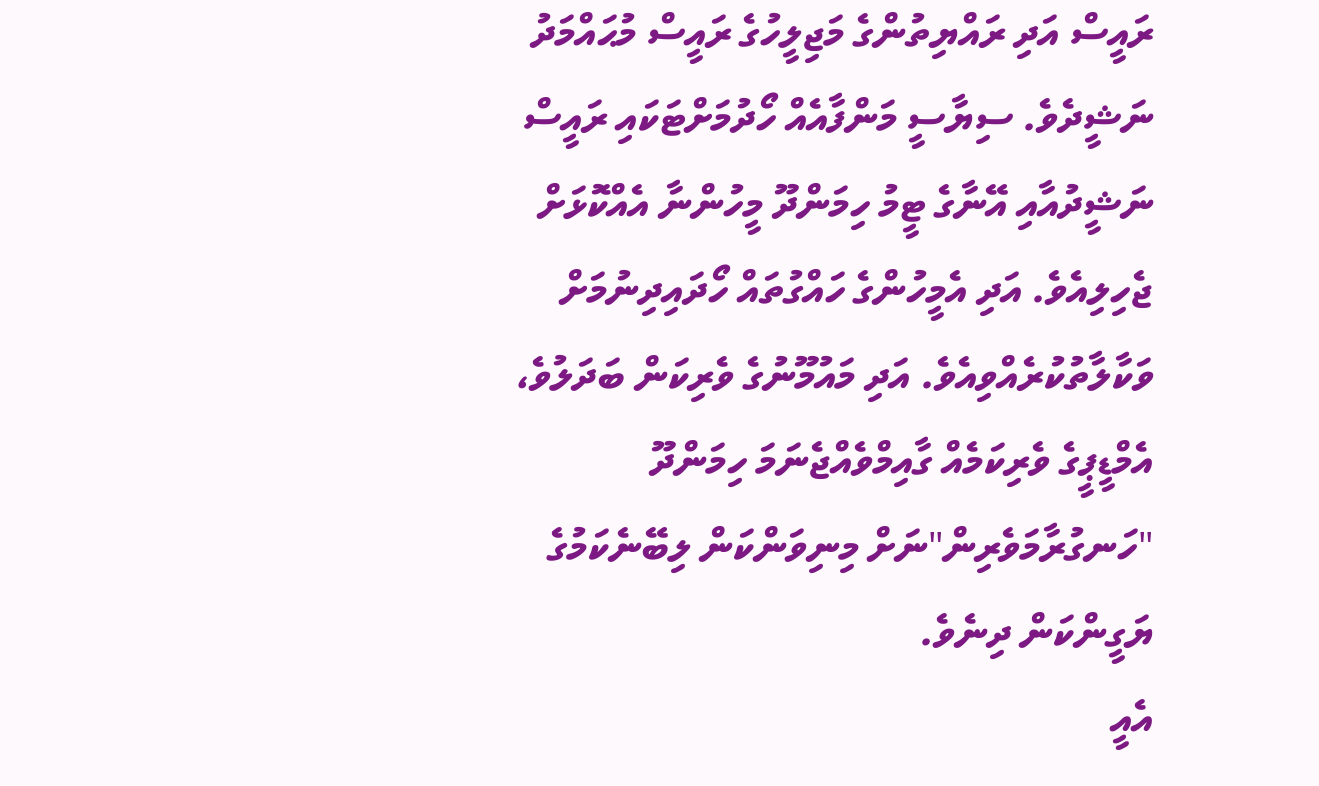ރައީސް އަދި ރައްޔިތުންގެ މަޖިލީހުގެ ރައީސް މުޙައްމަދު ނަޝީދެވެ. ސިޔާސީ މަންފާއެއް ހޯދުމަށްޓަކައި ރައީސް ނަޝީދުއާއި އޭނާގެ ޓީމު ހިމަންދޫ މީހުންނާ އެއްކޮޅަށް ޖެހިލިއެވެ. އަދި އެމީހުންގެ ހައްގުތައް ހޯދައިދިނުމަށް ވަކާލާތުކުރެއްވިއެވެ. އަދި މައުމޫނުގެ ވެރިކަން ބަދަލުވެ، އެމްޑީޕީގެ ވެރިކަމެއް ގާއިމްވެއްޖެނަމަ ހިމަންދޫ "ހަނގުރާމަވެރިން"ނަށް މިނިވަންކަން ލިބޭނެކަމުގެ ޔަގީންކަން ދިނެވެ.
އެއީ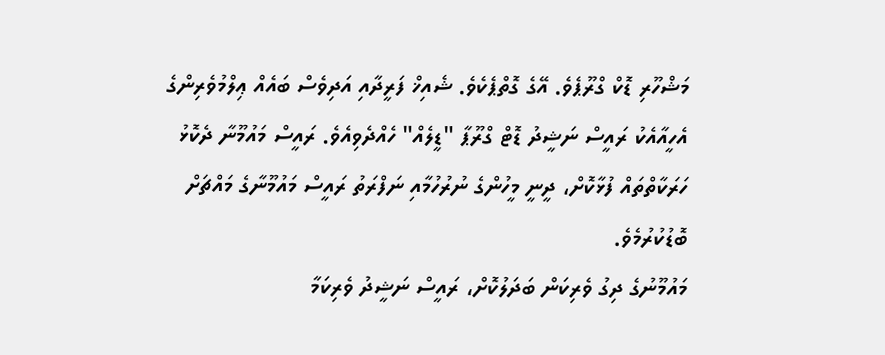މަޝްހޫރި ޑޮކް ގްރޫޕެވެ. އޭގެ ގޮތްޕެކެވެ. ޝެއިޚް ފަރީދާއި އަދިވެސް ބައެއް ޢިލްމުވެރިންގެ އެހީއާއެކު ރައީސް ނަޝީދު ޑޮޓް ގްރޫޕާ "ޑީލެއް" ހެއްދެވިއެވެ. ރައީސް މައުމޫނާ ދެކޮޅު ހަރަކާތްތައް ފުޅާކޮށް، ދީނީ މީހުންގެ ނުރުހުމާއި ނަފްރަތު ރައީސް މައުމޫނާގެ މައްޗަށް ބޮޑުކުރުމެވެ.
މައުމޫނުގެ ދިގު ވެރިކަން ބަދަލުކޮށް، ރައީސް ނަޝީދު ވެރިކަމާ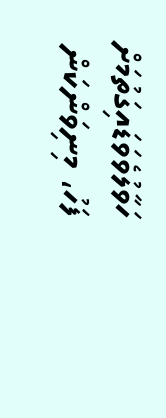ހަވާލުވެވަޑައިގަތުމަށް ފަހު، މިނިވަންކަން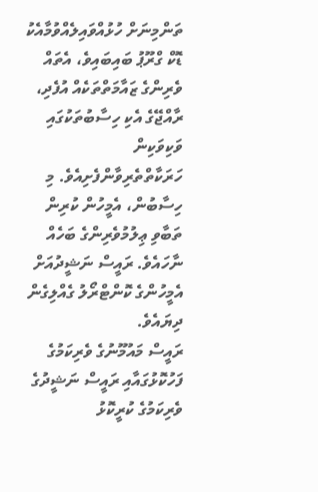ތަންމިނަށް ހުޅުއްވައިލެއްވުމާއެކު ޑޮކް ގްރޫޕު ބައިބައިވެ، އެތައް ވެރިންގެ ޒައާމަތްތަކެއް އުފެދި، ރާއްޖޭގެ އެކި ހިސާބުތަކުގައި ވަކިވަކިން ހަރަކާތްތެރިވާންފެށިއެވެ. މި ހިސާބުން، އެމީހުން ކުރިން ތަބާވި ޢިލުމުވެރިންގެ ބަހެއް ނާހައެވެ. ރައީސް ނަޝީދުއަށް އެމީހުންގެ ކޮންޓްރޯލު ގެއްލިގެން ދިޔައެވެ.
ރައީސް މައުމޫނުގެ ވެރިކަމުގެ ފަހުކޮޅުގައާއި ރައީސް ނަޝީދުގެ ވެރިކަމުގެ ކުރީކޮޅު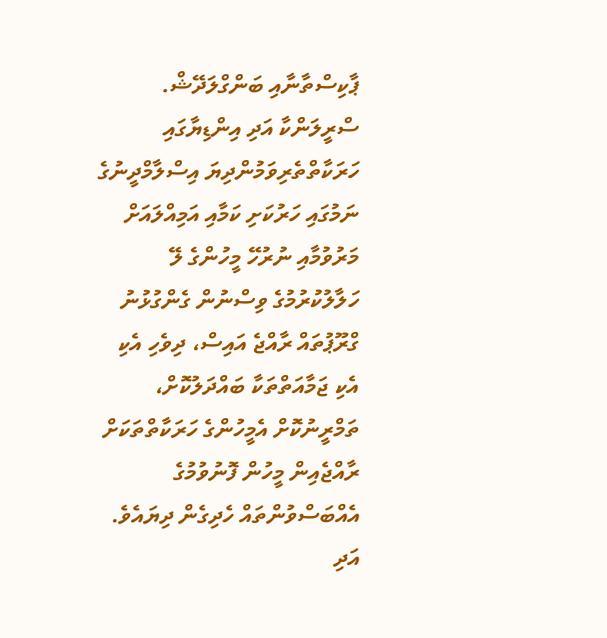ޕާކިސްތާނާއި ބަންގްލަދޭޝް. ސްރީލަންކާ އަދި އިންޑިޔާގައި ހަރަކާތްތެރިވަމުންދިޔަ އިސްލާމްދީނުގެ ނަމުގައި ހަރުކަށި ކަމާއި އަމިއްލައަށް މަރުވުމާއި ނުރުހޭ މީހުންގެ ލޭ ހަލާލުކުރުމުގެ ވިސްނުން ގެންގުޅުނު ގްރޫޕުތައް ރާއްޖެ އައިސް، ދިވެހި އެކި އެކި ޖަމާއަތްތަކާ ބައްދަލުކޮށް، ތަމްރީނުކޮށް އެމީހުންގެ ހަރަކާތްތަކަށް ރާއްޖެއިން މީހުން ފޮނުވުމުގެ އެއްބަސްވުންތައް ހެދިގެން ދިޔައެވެ. އަދި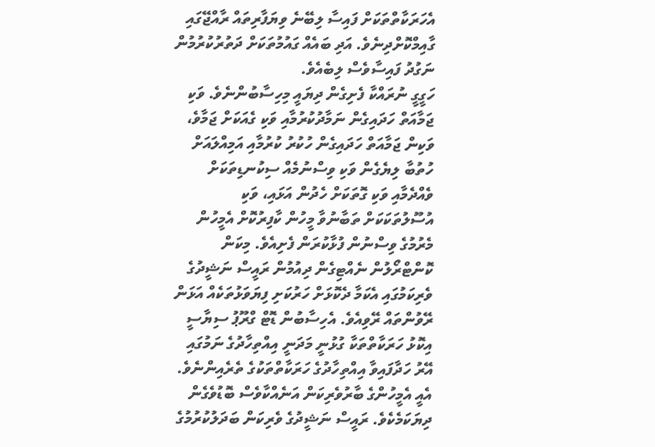އެހަރަކާތްތަކަށް ފައިސާ ލިބޭނެ ވިޔަފާރިތައް ރާއްޖޭގައި ގާއިމްކޮށްދިނެވެ. އަދި ބައެއް ގައުމުތަކަށް ދަތުރުކުރުމުން ނަގުދު ފައިސާވެސް ލިބެއެވެ.
ހަގީގީ ނުރައްކާ ފެށިގެން ދިޔައީ މިހިސާބުންނެވެ. ވަކި ޖަމާއަތް ހަދައިގެން ނަމާދުކުރުމާއި ވަކި ގެއަކަށް ޖަމާވެ، ވަކިން ޖަމާއަތް ހަދައިގެން ހުކުރު ކުރުމާއި އަމިއްލައަށް ހުތުބާ ލިޔެގެން ވަކި ވިސްނުމެއް ސިކުނޑިތަކަށް ވެއްދެމާއި ވަކި ގޮތަކަށް ހެދުން އަޅައި، ވަކި އުސޫލުތަކަކަށް ތަބާނުވާ މީހުން ކާފިރުކޮށް އެމީހުން މެރުމުގެ ވިސްނުން ފުޅާކުރަން ފެށިއެވެ. މިކަން ކޮންޓްރޯލުން ނެއްޓިގެން ދިއުމުން ރައީސް ނަޝީދުގެ ވެރިކަމުގައި އެކަމާ ދެކޮޅަށް ހަރުކަށި ފިޔަވަޅުތަކެއް އަޅަން ރޭވުންތައް ރޭވިއެވެ. އެހިސާބުން ޑޮޓް ގްރޫޕު ސިޔާސީ އިކޮޅު ހަރަކާތްތަކާ ގުޅުނީ މަދަނީ އިއްތިހާދުގެ ނަމުގައި އޭރު ހަދާފައިވާ އިއްތިހާދުގެ ހަރަކާތްތަކުގެ ތެރެއިންނެވެ. އެއީ އެމީހުންގެ ބާރުވެރިކަން އަނެއްކާވެސް ބޮޑުވެގެން ދިޔަކަމެކެވެ. ރައީސް ނަޝީދުގެ ވެރިކަން ބަދަލުކުރުމުގެ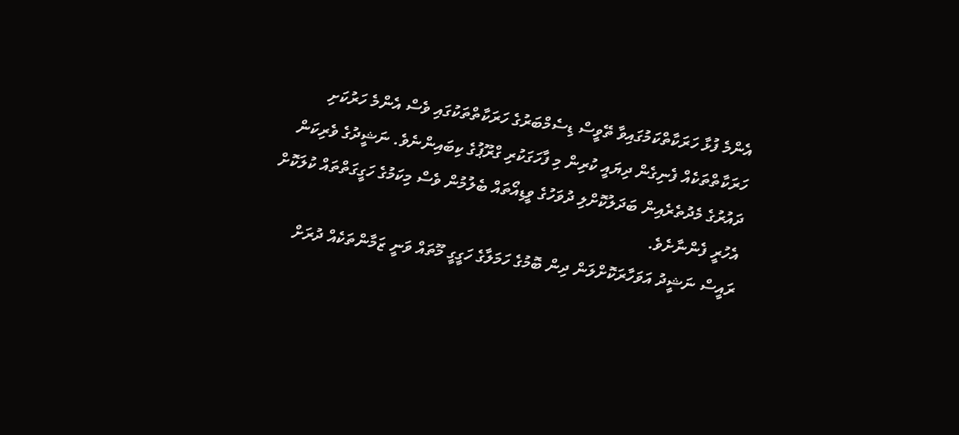އެންމެ ފުޅާ ހަރަކާތްކަމުގައިވާ ތޭވީސް ޑިސެމްބަރުގެ ހަރަކާތްތަކުގައި ވެސް އެންމެ ހަރުކަށި ހަރަކާތްތަކެއް ފެނިގެން ދިޔައީ ކުރިން މި ފާހަގަކުރި ގްރޫޕުގެ ކިބައިންނެވެ. ނަޝީދުގެ ވެރިކަން ދައުރުގެ މެދުތެރެއިން ބަދަލުކޮށްލި ދުވަހުގެ ވީޑިއޯތައް ބެލުމުން ވެސް މިކަމުގެ ހަގީގަތްތައް ކުލަކޮށް އެހުރީ ފެންނާށެވެ.
ރައީސް ނަޝީދު އަވަހާރަކޮށްލަން ދިން ބޮމުގެ ހަމަލާގެ ހަގީގީ މޫތައް ވަނީ ޒަމާންތަކެއް ދުރަށް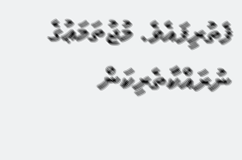ފެތުރިފައެވެ. މުޖުތަމަޢުގެ ނުރައްކާތެރިކަން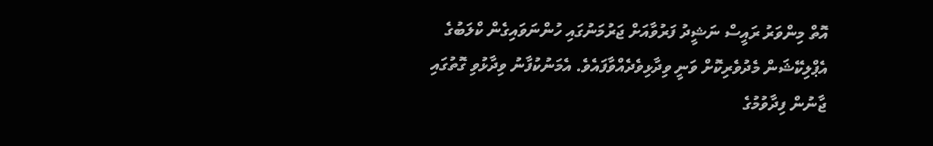އޮތް މިންވަރު ރައީސް ނަޝީދު ފަރުވާއަށް ޖަރުމަނުގައި ހުންނަވައިގެން ކްލަބުގެ އެޕްލިކޭޝަން މެދުވެރިކޮށް ވަނީ ވިދާޅިވެދެއްވާފައެވެ. އެމަނުކުފާނު ވިދާޅުވި ގޮތުގައި ޖާނުން ފިދާވުމުގެ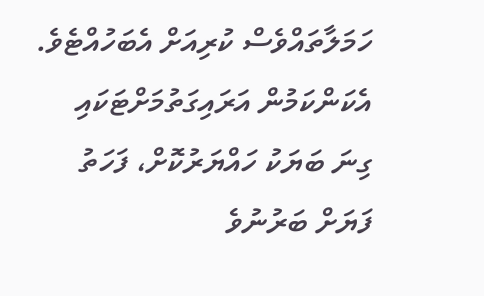ހަމަލާތައްވެސް ކުރިއަށް އެބަހުއްޓެވެ. އެކަންކަމުން އަރައިގަތުމަށްޓަކައި ގިނަ ބަޔަކު ހައްޔަރުކޮށް، ފަހަތު ފަޔަށް ބަރުނުވެ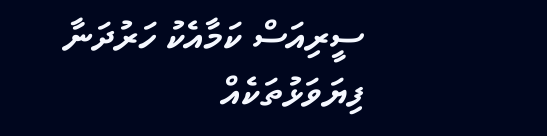ސީރިއަސް ކަމާއެކު ހަރުދަނާ ފިޔަވަޅުތަކެއް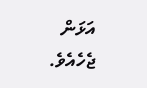އަޅަން ޖެހެއެވެ.